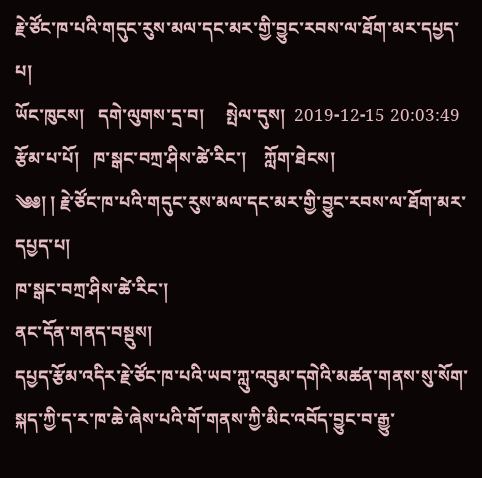རྗེ་ཙོང་ཁ་པའི་གདུང་རུས་མལ་དང་མར་གྱི་བྱུང་རབས་ལ་ཐོག་མར་དཔྱད་པ།
ཡོང་ཁུངས།   དགེ་ལུགས་དྲ་བ།     སྤེལ་དུས།  2019-12-15 20:03:49     རྩོམ་པ་པོ།   ཁ་སྒང་བཀྲ་ཤིས་ཚེ་རིང་།    ཀློག་ཐེངས།
༄༅། ། རྗེ་ཙོང་ཁ་པའི་གདུང་རུས་མལ་དང་མར་གྱི་བྱུང་རབས་ལ་ཐོག་མར་དཔྱད་པ།
ཁ་སྒང་བཀྲ་ཤིས་ཚེ་རིང་།
ནང་དོན་གནད་བསྡུས།
དཔྱད་རྩོམ་འདིར་རྗེ་ཙོང་ཁ་པའི་ཡབ་ཀླུ་འབུམ་དགེའི་མཚན་གནས་སུ་སོག་སྐད་ཀྱི་ད་ར་ཁ་ཆེ་ཞེས་པའི་གོ་གནས་ཀྱི་མིང་འབོད་བྱུང་བ་རྒྱུ་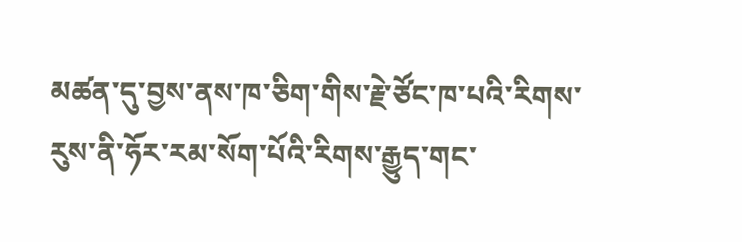མཚན་དུ་བྱས་ནས་ཁ་ཅིག་གིས་རྗེ་ཙོང་ཁ་པའི་རིགས་རུས་ནི་ཧོར་རམ་སོག་པོའི་རིགས་རྒྱུད་གང་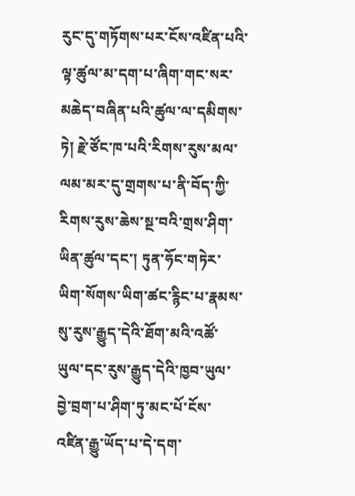རུང་དུ་གཏོགས་པར་ངོས་འཛིན་པའི་ལྟ་ཚུལ་མ་དག་པ་ཞིག་གང་སར་མཆེད་བཞིན་པའི་ཚུལ་ལ་དམིགས་ཏེ། རྗེ་ཙོང་ཁ་པའི་རིགས་རུས་མལ་ལམ་མར་དུ་གྲགས་པ་ནི་བོད་ཀྱི་རིགས་རུས་ཆེས་སྔ་བའི་གྲས་ཤིག་ཡིན་ཚུལ་དང་། ཏུན་ཧོང་གཏེར་ཡིག་སོགས་ཡིག་ཚང་རྙིང་པ་རྣམས་སུ་རུས་རྒྱུད་དེའི་ཐོག་མའི་འཚོ་ཡུལ་དང་རུས་རྒྱུད་དེའི་ཁྱབ་ཡུལ་བྱེ་བྲག་པ་ཤིག་ཏུ་མང་པོ་ངོས་འཛིན་རྒྱུ་ཡོད་པ་དེ་དག་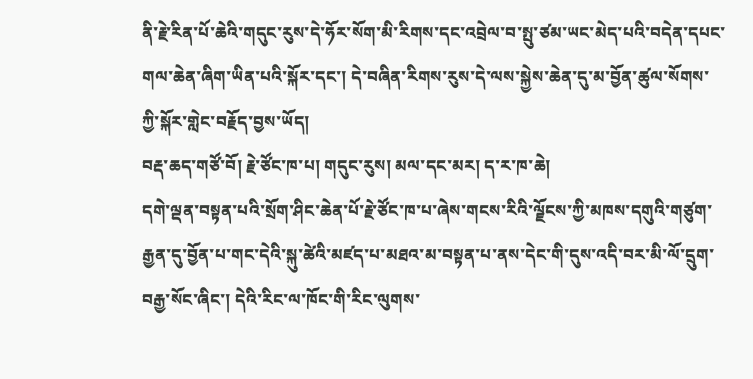ནི་རྗེ་རིན་པོ་ཆེའི་གདུང་རུས་དེ་ཧོར་སོག་མི་རིགས་དང་འབྲེལ་བ་སྤུ་ཙམ་ཡང་མེད་པའི་བདེན་དཔང་གལ་ཆེན་ཞིག་ཡིན་པའི་སྐོར་དང་། དེ་བཞིན་རིགས་རུས་དེ་ལས་སྐྱེས་ཆེན་དུ་མ་བྱོན་ཚུལ་སོགས་ཀྱི་སྐོར་གླེང་བརྗོད་བྱས་ཡོད།
བརྡ་ཆད་གཙོ་བོ། རྗེ་ཙོང་ཁ་པ། གདུང་རུས། མལ་དང་མར། ད་ར་ཁ་ཆེ།
དགེ་ལྡན་བསྟན་པའི་སྲོག་ཤིང་ཆེན་པོ་རྗེ་ཙོང་ཁ་པ་ཞེས་གངས་རིའི་ལྗོངས་ཀྱི་མཁས་དགུའི་གཙུག་རྒྱན་དུ་བྱོན་པ་གང་དེའི་སྐུ་ཚེའི་མཛད་པ་མཐའ་མ་བསྟན་པ་ནས་དེང་གི་དུས་འདི་བར་མི་ལོ་དྲུག་བརྒྱ་སོང་ཞིང་། དེའི་རིང་ལ་ཁོང་གི་རིང་ལུགས་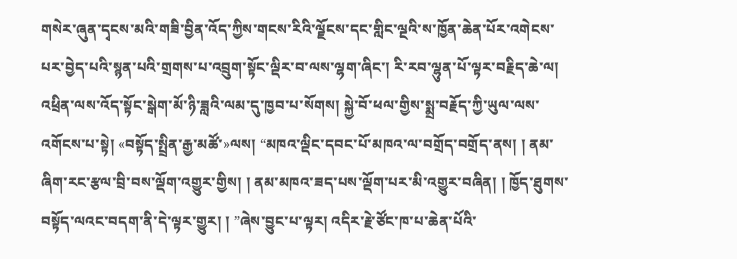གསེར་ཞུན་དྭངས་མའི་གཟི་བྱིན་འོད་ཀྱིས་གངས་རིའི་ལྗོངས་དང་གླིང་ལྔའི་ས་ཁྱོན་ཆེན་པོར་འགེངས་པར་བྱེད་པའི་སྙན་པའི་གྲགས་པ་འབྲུག་སྟོང་ལྡིར་བ་ལས་ལྷག་ཞིང་། རི་རབ་ལྷུན་པོ་ལྟར་བརྗིད་ཆེ་ལ། འཕྲིན་ལས་འོད་སྟོང་སྒེག་མོ་ཉི་ཟླའི་ལམ་དུ་ཁྱབ་པ་སོགས། སྐྱེ་བོ་ཕལ་གྱིས་སྨྲ་བརྗོད་ཀྱི་ཡུལ་ལས་འགོངས་པ་སྟེ། «བསྟོད་སྤྲིན་རྒྱ་མཚོ་»ལས། “མཁའ་ལྡིང་དབང་པོ་མཁའ་ལ་བགྲོད་བགྲོད་ནས། ། ནམ་ཞིག་རང་རྩལ་བྲི་བས་ལྡོག་འགྱུར་གྱིས། ། ནམ་མཁའ་ཟད་པས་ལྡོག་པར་མི་འགྱུར་བཞིན། ། ཁྱོད་ཐུགས་བསྟོད་ལའང་བདག་ནི་དེ་ལྟར་གྱུར། ། ”ཞེས་བྱུང་པ་ལྟར། འདིར་རྗེ་ཙོང་ཁ་པ་ཆེན་པོའི་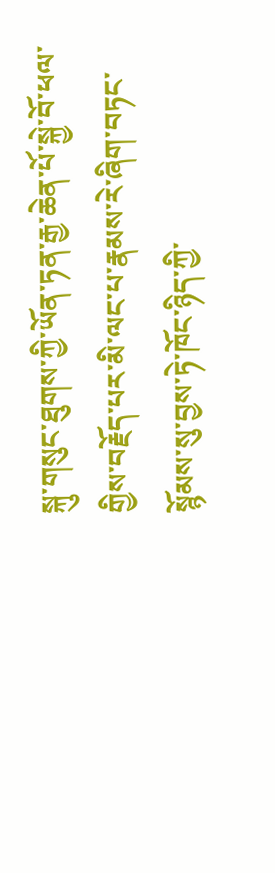སྐུ་གསུང་ཐུགས་ཀྱི་ཡོན་ཏན་རྒྱ་ཆེན་པོ་སྐྱེ་བོ་ཕལ་གྱིས་བརྗོད་པར་མི་ལང་པ་རྣམས་རེ་ཞིག་བཏང་སྙོམས་སུ་བྱས་ཏེ་ཁོང་ཉིད་ཀྱི་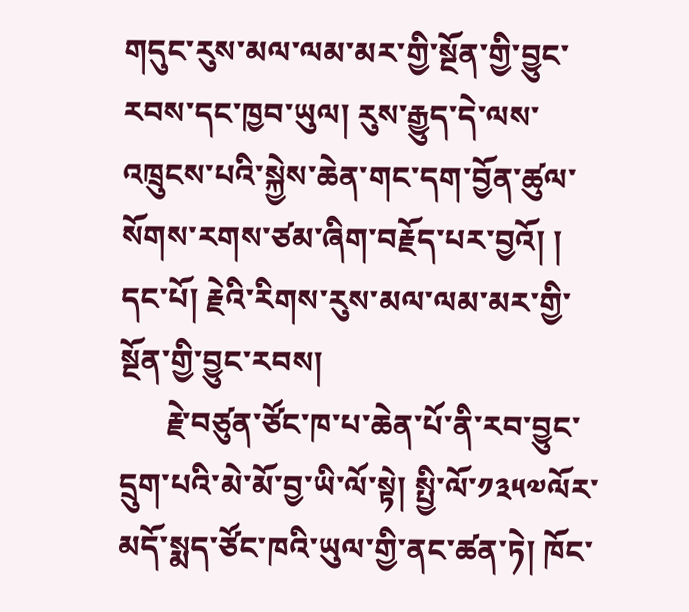གདུང་རུས་མལ་ལམ་མར་གྱི་སྔོན་གྱི་བྱུང་རབས་དང་ཁྱབ་ཡུལ། རུས་རྒྱུད་དེ་ལས་འཁྲུངས་པའི་སྐྱེས་ཆེན་གང་དག་བྱོན་ཚུལ་སོགས་རགས་ཙམ་ཞིག་བརྗོད་པར་བྱའོ། །
དང་པོ། རྗེའི་རིགས་རུས་མལ་ལམ་མར་གྱི་སྔོན་གྱི་བྱུང་རབས།
      རྗེ་བཙུན་ཙོང་ཁ་པ་ཆེན་པོ་ནི་རབ་བྱུང་དྲུག་པའི་མེ་མོ་བྱ་ཡི་ལོ་སྟེ། སྤྱི་ལོ་༡༣༥༧ལོར་མདོ་སྨད་ཙོང་ཁའི་ཡུལ་གྱི་ནང་ཚན་ཏེ། ཁོང་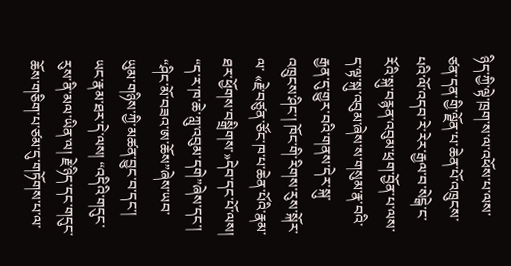ཉིད་ཀྱི་ལྟེ་ཁྲག་ས་ལ་འཕོས་པ་ལས་ཙན་དན་གྱི་ལྗོན་པ་ཆེན་པོ་འཁྲུངས་པའི་ལོ་འདབ་རེ་རེར་རྒྱལ་བ་སེངྒེ་ང་རོའི་སྐུ་བརྙན་འབུམ་ཕྲག་བྱོན་པ་ལས་ད་ལྟ་སྐུ་འབུམ་ཞེས་ས་གསུམ་རྣ་བའི་རྒྱན་དུ་གྱུར་བའི་གནས་དེར་སྐུ་འཁྲུངས་ཤིང་། ཁོང་གི་རིགས་རུས་སྐོར་ལ་ «རྗེ་བཙུན་ཙོང་ཁ་པ་ཆེན་པོའི་རྣམ་ཐར་ཕྱོགས་བསྒྲིགས་»དེབ་དང་པོ་ལས། “ད་ར་ཁ་ཆེ་ཀླུ་འབུམ་དགེ”ཞེས་དང་། “ཤིང་མོ་བཟའ་ཨ་ཆོས”ཞེས་ཡབ་ཡུམ་གཉིས་ཀྱི་མཚན་བྱུང་བ་དང་། ཡང་རྣམ་ཐར་དེ་ལས། “འདིའི་གདུང་རུས་ནི་མལ་ཡིན་ལ། རྗེ་ཉིད་དང་གདུང་ཆོས་གཅིག་པ་ཙམ་དུ་གཏོགས་པ་ལ་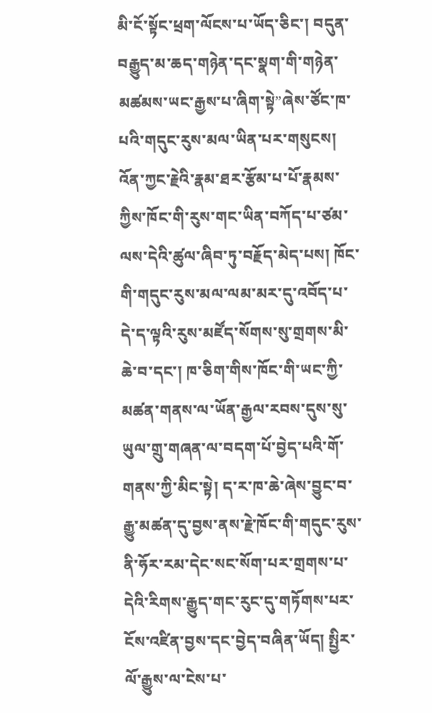མི་ངོ་སྟོང་ཕྲག་ལོངས་པ་ཡོད་ཅིང་། བདུན་བརྒྱུད་མ་ཆད་གཉེན་དང་སྣག་གི་གཉེན་མཚམས་ཡང་རྒྱས་པ་ཞིག་སྟེ”ཞེས་ཙོང་ཁ་པའི་གདུང་རུས་མལ་ཡིན་པར་གསུངས། འོན་ཀྱང་རྗེའི་རྣམ་ཐར་རྩོམ་པ་པོ་རྣམས་ཀྱིས་ཁོང་གི་རུས་གང་ཡིན་བཀོད་པ་ཙམ་ལས་དེའི་ཚུལ་ཞིབ་ཏུ་བརྗོད་མེད་པས། ཁོང་གི་གདུང་རུས་མལ་ལམ་མར་དུ་འབོད་པ་དེ་ད་ལྟའི་རུས་མཛོད་སོགས་སུ་གྲགས་མི་ཆེ་བ་དང་། ཁ་ཅིག་གིས་ཁོང་གི་ཡང་ཀྱི་མཚན་གནས་ལ་ཡོན་རྒྱལ་རབས་དུས་སུ་ཡུལ་གྲུ་གཞན་ལ་བདག་པོ་བྱེད་པའི་གོ་གནས་ཀྱི་མིང་སྟེ། ད་ར་ཁ་ཆེ་ཞེས་བྱུང་བ་རྒྱུ་མཚན་དུ་བྱས་ནས་རྗེ་ཁོང་གི་གདུང་རུས་ནི་ཧོར་རམ་དེང་སང་སོག་པར་གྲགས་པ་དེའི་རིགས་རྒྱུད་གང་རུང་དུ་གཏོགས་པར་ངོས་འཛིན་བྱས་དང་བྱེད་བཞིན་ཡོད། སྤྱིར་ལོ་རྒྱུས་ལ་ངེས་པ་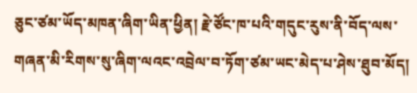ཅུང་ཙམ་ཡོད་མཁན་ཞིག་ཡིན་ཕྱིན། རྗེ་ཙོང་ཁ་པའི་གདུང་རུས་ནི་བོད་ལས་གཞན་མི་རིགས་སུ་ཞིག་ལའང་འབྲེལ་བ་ཏོག་ཙམ་ཡང་མེད་པ་ཤེས་ཐུབ་མོད།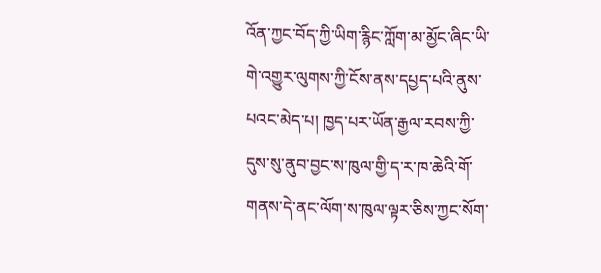འོན་ཀྱང་བོད་ཀྱི་ཡིག་རྙིང་ཀློག་མ་མྱོང་ཞིང་ཡི་གེ་འགྱུར་ལུགས་ཀྱི་ངོས་ནས་དཔྱད་པའི་ནུས་པའང་མེད་པ། ཁྱད་པར་ཡོན་རྒྱལ་རབས་ཀྱི་དུས་སུ་ནུབ་བྱང་ས་ཁུལ་གྱི་ད་ར་ཁ་ཆེའི་གོ་གནས་དེ་ནང་ལོག་ས་ཁུལ་ལྟར་ཅིས་ཀྱང་སོག་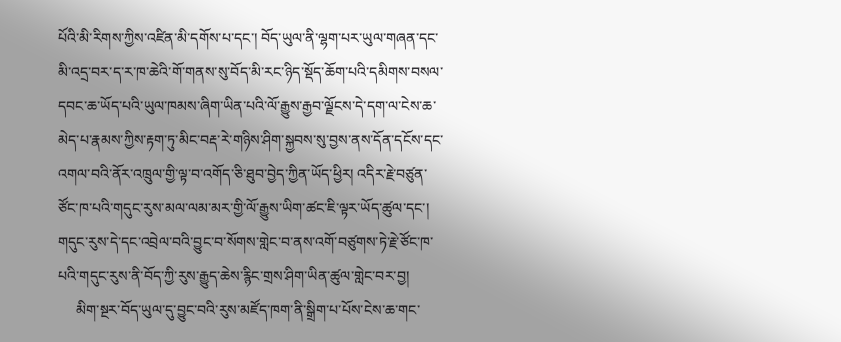པོའི་མི་རིགས་ཀྱིས་འཛིན་མི་དགོས་པ་དང་། བོད་ཡུལ་ནི་ལྷག་པར་ཡུལ་གཞན་དང་མི་འདྲ་བར་ད་ར་ཁ་ཆེའི་གོ་གནས་སུ་བོད་མི་རང་ཉིད་སྡོད་ཆོག་པའི་དམིགས་བསལ་དབང་ཆ་ཡོད་པའི་ཡུལ་ཁམས་ཞིག་ཡིན་པའི་ལོ་རྒྱུས་རྒྱབ་ལྗོངས་དེ་དག་ལ་ངེས་ཆ་མེད་པ་རྣམས་ཀྱིས་རྟག་ཏུ་མིང་བརྡ་རེ་གཉིས་ཤིག་སྐྱབས་སུ་བྱས་ནས་དོན་དངོས་དང་འགལ་བའི་ནོར་འཁྲུལ་གྱི་ལྟ་བ་འགོད་ཅི་ཐུབ་བྱེད་ཀྱིན་ཡོད་ཕྱིར། འདིར་རྗེ་བཙུན་ཙོང་ཁ་པའི་གདུང་རུས་མལ་ལམ་མར་གྱི་ལོ་རྒྱུས་ཡིག་ཚང་ཇི་ལྟར་ཡོད་ཚུལ་དང་། གདུང་རུས་དེ་དང་འབྲེལ་བའི་བྱུང་བ་སོགས་གླེང་བ་ནས་འགོ་བཙུགས་ཏེ་རྗེ་ཙོང་ཁ་པའི་གདུང་རུས་ནི་བོད་ཀྱི་རུས་རྒྱུད་ཆེས་རྙིང་གྲས་ཤིག་ཡིན་ཚུལ་གླེང་བར་བྱ།
     མིག་སྔར་བོད་ཡུལ་དུ་བྱུང་བའི་རུས་མཛོད་ཁག་ནི་སྒྲིག་པ་པོས་ངེས་ཆ་གང་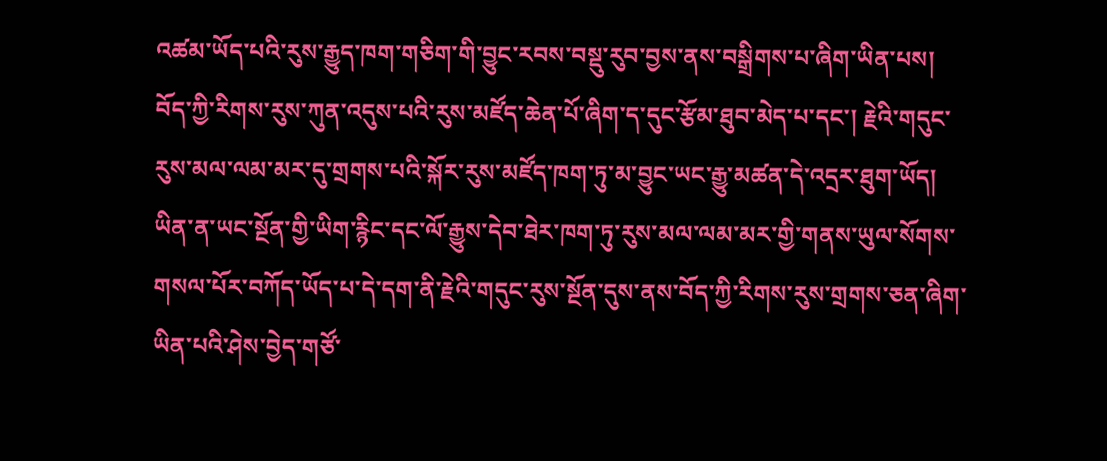འཚམ་ཡོད་པའི་རུས་རྒྱུད་ཁག་གཅིག་གི་བྱུང་རབས་བསྡུ་རུབ་བྱས་ནས་བསྒྲིགས་པ་ཞིག་ཡིན་པས། བོད་ཀྱི་རིགས་རུས་ཀུན་འདུས་པའི་རུས་མཛོད་ཆེན་པོ་ཞིག་ད་དུང་རྩོམ་ཐུབ་མེད་པ་དང་། རྗེའི་གདུང་རུས་མལ་ལམ་མར་དུ་གྲགས་པའི་སྐོར་རུས་མཛོད་ཁག་ཏུ་མ་བྱུང་ཡང་རྒྱུ་མཚན་དེ་འདྲར་ཐུག་ཡོད། ཡིན་ན་ཡང་སྔོན་གྱི་ཡིག་རྙིང་དང་ལོ་རྒྱུས་དེབ་ཐེར་ཁག་ཏུ་རུས་མལ་ལམ་མར་གྱི་གནས་ཡུལ་སོགས་གསལ་པོར་བཀོད་ཡོད་པ་དེ་དག་ནི་རྗེའི་གདུང་རུས་སྔོན་དུས་ནས་བོད་ཀྱི་རིགས་རུས་གྲགས་ཅན་ཞིག་ཡིན་པའི་ཤེས་བྱེད་གཙོ་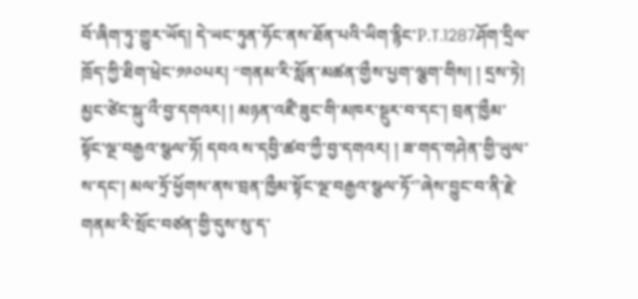བོ་ཞིག་ཏུ་གྱུར་ཡོད། དེ་ཡང་ཏུན་ཧོང་ནས་ཐོན་པའི་ཡིག་རྙིང་P.T.1287ཤོག་དྲིལ་ཁྲོད་ཀྱི་ཐིག་ཕྲེང་༡༩༠པར། “གནམ་རི་སློན་མཚན་གྱྀས་པྱག་ལྕག་གིས། ། དྲས་ཏེ། མྱང་ཙེང་སྐུ་འྀ་བྱ་དགའར། ། མཉན་འཛྀ་ཟུང་གི་མཁར་སྔུར་བ་དང་། བྲན་ཁྱྀམ་སྟོང་ལྔ་བརྒྱའ་སྩལ་ཏོ། དབའ ས་དབྱི་ཚབ་ཀྱྀ་བྱ་དགའར། ། ཟ་གད་གཤེན་གྱི་ཡུལ་ས་དང་། མལ་ཏྲོ་ཕྱོགས་ནས་བྲན་ཁྱྀམ་སྟོང་ལྔ་བརྒྱའ་སྩལ་ཏོ་”ཞེས་བྱུང་བ་ནི་རྗེ་གནམ་རི་སྲོང་བཙན་གྱི་དུས་སུ་ད་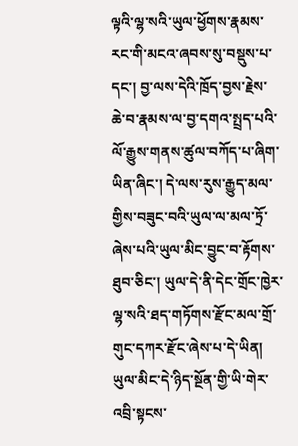ལྟའི་ལྷ་སའི་ཡུལ་ཕྱོགས་རྣམས་རང་གི་མངའ་ཞབས་སུ་བསྡུས་པ་དང་། བྱ་ལས་དེའི་ཁྲོད་བྱས་རྗེས་ཆེ་བ་རྣམས་ལ་བྱ་དགའ་སྤྲད་པའི་ལོ་རྒྱུས་གནས་ཚུལ་བཀོད་པ་ཞིག་ཡིན་ཞིང་། དེ་ལས་རུས་རྒྱུད་མལ་གྱིས་བཟུང་བའི་ཡུལ་ལ་མལ་ཏྲོ་ཞེས་པའི་ཡུལ་མིང་བྱུང་བ་རྟོགས་ཐུབ་ཅིང་། ཡུལ་དེ་ནི་དེང་གྲོང་ཁྱེར་ལྷ་སའི་ཐད་གཏོགས་རྫོང་མལ་གྲོ་གུང་དཀར་རྫོང་ཞེས་པ་དེ་ཡིན། ཡུལ་མིང་དེ་ཉིད་སྔོན་གྱི་ཡི་གེར་འབྲི་སྟངས་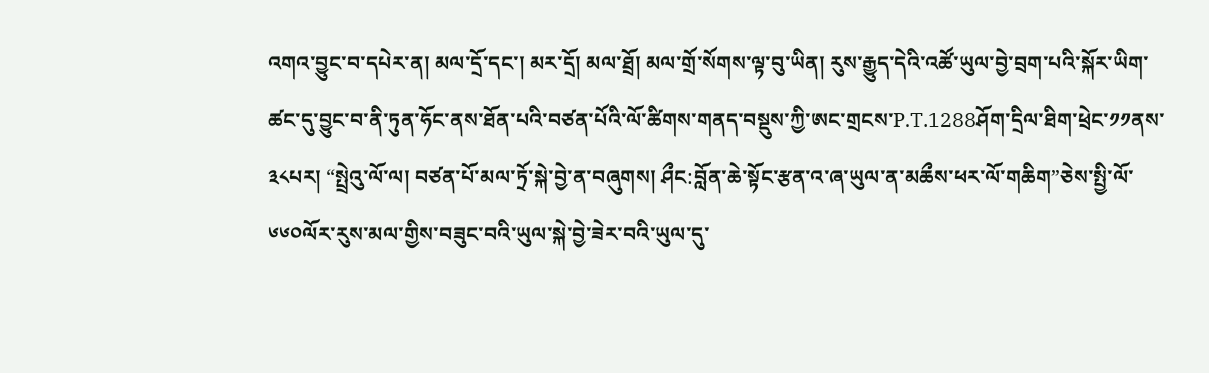འགའ་བྱུང་བ་དཔེར་ན། མལ་དྲོ་དང་། མར་དྲོ། མལ་ཐྲོ། མལ་གྲོ་སོགས་ལྟ་བུ་ཡིན། རུས་རྒྱུད་དེའི་འཚོ་ཡུལ་བྱེ་བྲག་པའི་སྐོར་ཡིག་ཚང་དུ་བྱུང་བ་ནི་ཏུན་ཧོང་ནས་ཐོན་པའི་བཙན་པོའི་ལོ་ཚིགས་གནད་བསྡུས་ཀྱི་ཨང་གྲངས་P.T.1288ཤོག་དྲིལ་ཐིག་ཕྲེང་༡༡ནས་༣༨པར། “སྤྲེའུ་ལོ་ལ། བཙན་པོ་མལ་ཏྲོ་སྐེ་བྱེ་ན་བཞུགས། ཤྀང:བློན་ཆེ་སྟོང་རྩན་འ་ཞ་ཡུལ་ན་མཆྀས་ཕར་ལོ་གཆིག”ཅེས་སྤྱི་ལོ་༦༦༠ལོར་རུས་མལ་གྱིས་བཟུང་བའི་ཡུལ་སྐེ་བྱེ་ཟེར་བའི་ཡུལ་དུ་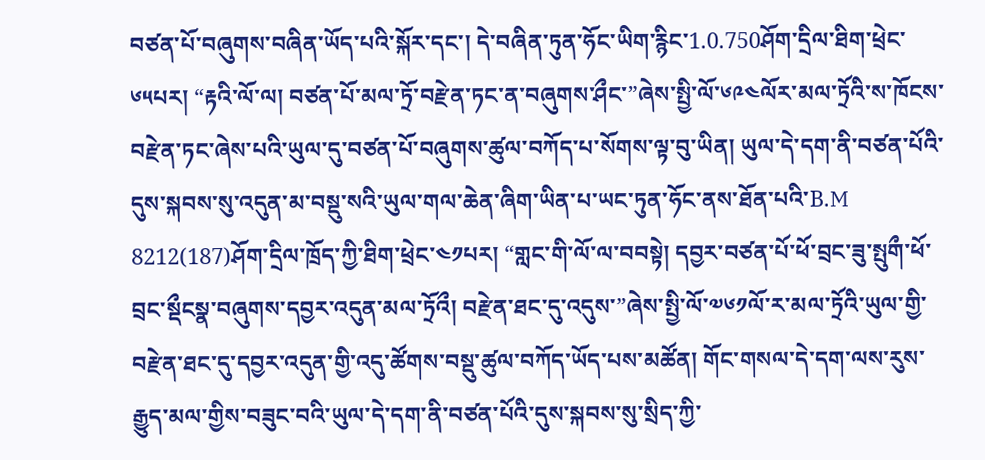བཙན་པོ་བཞུགས་བཞིན་ཡོད་པའི་སྐོར་དང་། དེ་བཞིན་ཏུན་ཧོང་ཡིག་རྙིང་1.0.750ཤོག་དྲིལ་ཐིག་ཕྲེང་༦༥པར། “རྟའི་ལོ་ལ། བཙན་པོ་མལ་ཏྲོ་བརྫེན་ཏང་ན་བཞུགས་ཤྀང་”ཞེས་སྤྱི་ལོ་༦༩༤ལོར་མལ་ཏྲོའི་ས་ཁོངས་བརྫེན་ཏང་ཞེས་པའི་ཡུལ་དུ་བཙན་པོ་བཞུགས་ཚུལ་བཀོད་པ་སོགས་ལྟ་བུ་ཡིན། ཡུལ་དེ་དག་ནི་བཙན་པོའི་དུས་སྐབས་སུ་འདུན་མ་བསྡུ་སའི་ཡུལ་གལ་ཆེན་ཞིག་ཡིན་པ་ཡང་ཏུན་ཧོང་ནས་ཐོན་པའི་B.M 8212(187)ཤོག་དྲིལ་ཁྲོད་ཀྱི་ཐིག་ཕྲེང་༤༡པར། “གླང་གི་ལོ་ལ་བབསྟེ། དབྱར་བཙན་པོ་ཕོ་བྲང་ཟུ་སྤུགྀ་ཕོ་བྲང་སྡྀངསྣ་བཞུགས་དབྱར་འདུན་མལ་ཏྲོའྀ། བརྫེན་ཐང་དུ་འདུས་”ཞེས་སྤྱི་ལོ་༧༦༡ལོ་ར་མལ་ཏྲོའི་ཡུལ་གྱི་བརྫེན་ཐང་དུ་དབྱར་འདུན་གྱི་འདུ་ཚོགས་བསྡུ་ཚུལ་བཀོད་ཡོད་པས་མཚོན། གོང་གསལ་དེ་དག་ལས་རུས་རྒྱུད་མལ་གྱིས་བཟུང་བའི་ཡུལ་དེ་དག་ནི་བཙན་པོའི་དུས་སྐབས་སུ་སྲིད་ཀྱི་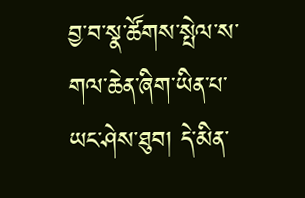བྱ་བ་སྣ་ཚོགས་སྤེལ་ས་གལ་ཆེན་ཞིག་ཡིན་པ་ཡང་ཤེས་ཐུབ། དེ་མིན་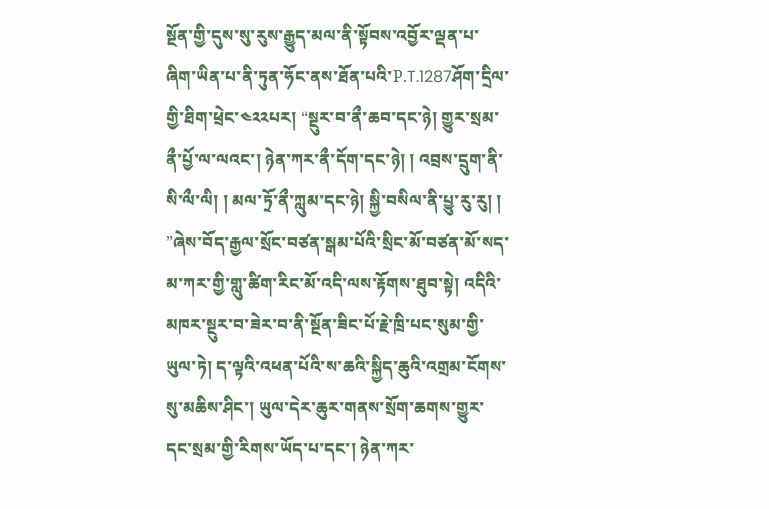སྔོན་གྱི་དུས་སུ་རུས་རྒྱུད་མལ་ནི་སྟོབས་འབྱོར་ལྡན་པ་ཞིག་ཡིན་པ་ནི་ཏུན་ཧོང་ནས་ཐོན་པའི་P.T.1287ཤོག་དྲིལ་གྱི་ཐིག་ཕྲེང་༤༢༢པར། “སྔུར་བ་ནྀ་ཆབ་དང་ཉེ། གྱུར་སྲམ་ནྀ་པྱོ་ལ་ལའང་། ཉེན་ཀར་ནྀ་དོག་དང་ཉེ། ། འབྲས་དྲུག་ནི་སི་ལྀ་ལི། ། མལ་ཏྲོ་ནྀ་ཀླུམ་དང་ཉེ། སྐྱི་བསིལ་ནི་པྱུ་རུ་རུ། ། ”ཞེས་བོད་རྒྱལ་སྲོང་བཙན་སྒམ་པོའི་སྲིང་མོ་བཙན་མོ་སད་མ་ཀར་གྱི་གླུ་ཚིག་རིང་མོ་འདི་ལས་རྟོགས་ཐུབ་སྟེ། འདིའི་མཁར་སྔུར་བ་ཟེར་བ་ནི་སྔོན་ཟིང་པོ་རྗེ་ཁྲི་པང་སུམ་གྱི་ཡུལ་ཏེ། ད་ལྟའི་འཕན་པོའི་ས་ཆའི་སྐྱིད་ཆུའི་འགྲམ་ངོགས་སུ་མཆིས་ཤིང་། ཡུལ་དེར་ཆུར་གནས་སྲོག་ཆགས་གྱུར་དང་སྲམ་གྱི་རིགས་ཡོད་པ་དང་། ཉེན་ཀར་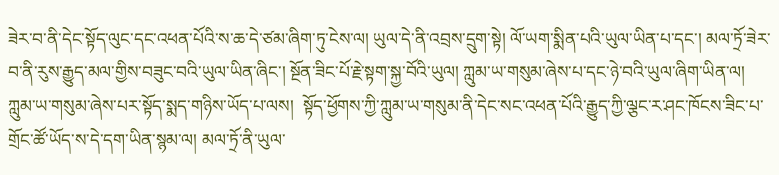ཟེར་བ་ནི་དེང་སྟོད་ལུང་དང་འཕན་པོའི་ས་ཆ་དེ་ཙམ་ཞིག་ཏུ་ངེས་ལ། ཡུལ་དེ་ནི་འབྲས་དྲུག་སྟེ། ལོ་ཡག་སྨིན་པའི་ཡུལ་ཡིན་པ་དང་། མལ་ཏྲོ་ཟེར་བ་ནི་རུས་རྒྱུད་མལ་གྱིས་བཟུང་བའི་ཡུལ་ཡིན་ཞིང་། སྔོན་ཟིང་པོ་རྗེ་སྟག་སྐྱ་བོའི་ཡུལ། ཀླུམ་ཡ་གསུམ་ཞེས་པ་དང་ཉེ་བའི་ཡུལ་ཞིག་ཡིན་ལ། ཀླུམ་ཡ་གསུམ་ཞེས་པར་སྟོད་སྨད་གཉིས་ཡོད་པ་ལས།  སྟོད་ཕྱོགས་ཀྱི་ཀླུམ་ཡ་གསུམ་ནི་དེང་སང་འཕན་པོའི་རྒྱུད་ཀྱི་ལྕང་ར་ཤང་ཁོངས་ཟིང་པ་གྲོང་ཚོ་ཡོད་ས་དེ་དག་ཡིན་སྙམ་ལ། མལ་ཏྲོ་ནི་ཡུལ་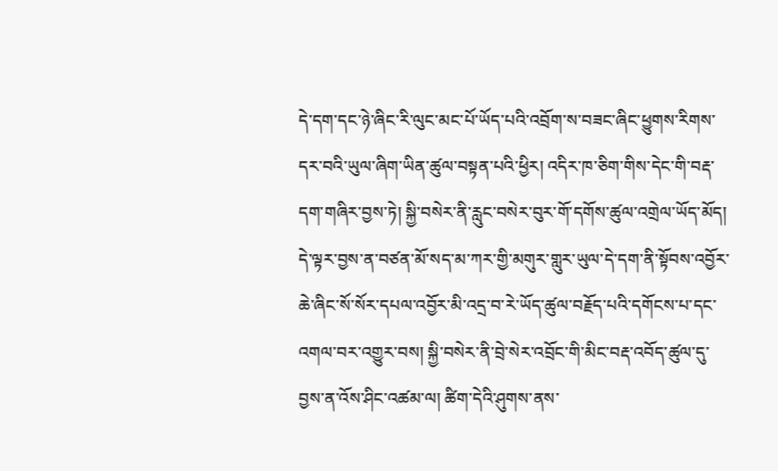དེ་དག་དང་ཉེ་ཞིང་རི་ལུང་མང་པོ་ཡོད་པའི་འབྲོག་ས་བཟང་ཞིང་ཕྱུགས་རིགས་དར་བའི་ཡུལ་ཞིག་ཡིན་ཚུལ་བསྟན་པའི་ཕྱིར། འདིར་ཁ་ཅིག་གིས་དེང་གི་བརྡ་དག་གཞིར་བྱས་ཏེ། སྐྱི་བསེར་ནི་རླུང་བསེར་བུར་གོ་དགོས་ཚུལ་འགྲེལ་ཡོད་མོད། དེ་ལྟར་བྱས་ན་བཙན་མོ་སད་མ་ཀར་གྱི་མགུར་གླུར་ཡུལ་དེ་དག་ནི་སྟོབས་འབྱོར་ཆེ་ཞིང་སོ་སོར་དཔལ་འབྱོར་མི་འདྲ་བ་རེ་ཡོད་ཚུལ་བརྗོད་པའི་དགོངས་པ་དང་འགལ་བར་འགྱུར་བས། སྐྱི་བསེར་ནི་བྲེ་སེར་འབྲོང་གི་མིང་བརྡ་འབོད་ཚུལ་དུ་བྱས་ན་འོས་ཤིང་འཚམ་ལ། ཚིག་དེའི་ཤུགས་ནས་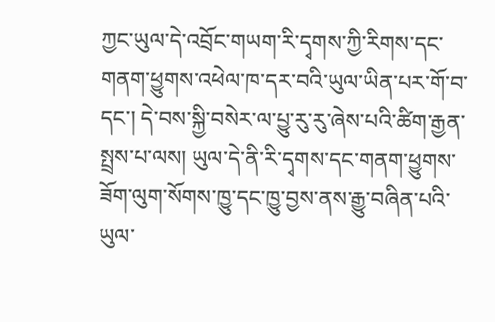ཀྱང་ཡུལ་དེ་འབྲོང་གཡག་རི་དྭགས་ཀྱི་རིགས་དང་གནག་ཕྱུགས་འཕེལ་ཁ་དར་བའི་ཡུལ་ཡིན་པར་གོ་བ་དང་། དེ་བས་སྐྱི་བསེར་ལ་པྱུ་རུ་རུ་ཞེས་པའི་ཚིག་རྒྱན་སྤྲས་པ་ལས། ཡུལ་དེ་ནི་རི་དྭགས་དང་གནག་ཕྱུགས་ཟོག་ལུག་སོགས་ཁྱུ་དང་ཁྱུ་བྱས་ནས་རྒྱུ་བཞིན་པའི་ཡུལ་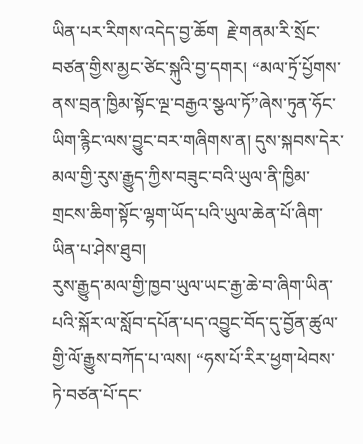ཡིན་པར་རིགས་འདེད་བྱ་ཆོག  རྗེ་གནམ་རི་སྲོང་བཙན་གྱིས་མྱང་ཙེང་སྐུའི་བྱ་དགར། “མལ་ཏྲོ་པྱོགས་ནས་བྲན་ཁྱིམ་སྟོང་ལྔ་བརྒྱའ་སྩལ་ཏོ”ཞེས་ཏུན་ཧོང་ཡིག་རྙིང་ལས་བྱུང་བར་གཞིགས་ན། དུས་སྐབས་དེར་མལ་གྱི་རུས་རྒྱུད་ཀྱིས་བཟུང་བའི་ཡུལ་ནི་ཁྱིམ་གྲངས་ཆིག་སྟོང་ལྷག་ཡོད་པའི་ཡུལ་ཆེན་པོ་ཞིག་ཡིན་པ་ཤེས་ཐུབ།
རུས་རྒྱུད་མལ་གྱི་ཁྱབ་ཡུལ་ཡང་རྒྱ་ཆེ་བ་ཞིག་ཡིན་པའི་སྐོར་ལ་སློབ་དཔོན་པད་འབྱུང་བོད་དུ་བྱོན་ཚུལ་གྱི་ལོ་རྒྱུས་བཀོད་པ་ལས། “ཧས་པོ་རིར་ཕྱག་ཕེབས་ཏེ་བཙན་པོ་དང་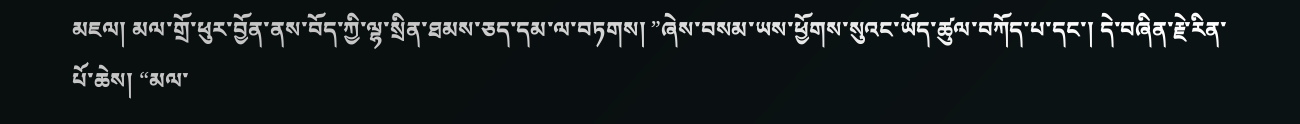མཇལ། མལ་གྲོ་ཕུར་བྱོན་ནས་བོད་ཀྱི་ལྷ་སྲིན་ཐམས་ཅད་དམ་ལ་བཏགས། ”ཞེས་བསམ་ཡས་ཕྱོགས་སུའང་ཡོད་ཚུལ་བཀོད་པ་དང་། དེ་བཞིན་རྗེ་རིན་པོ་ཆེས། “མལ་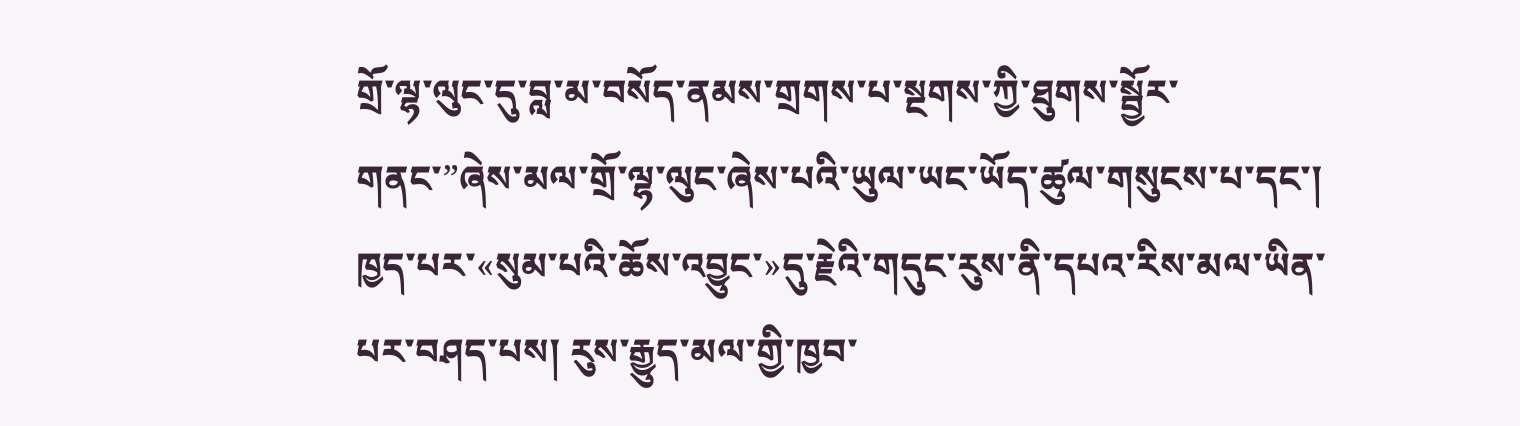གྲོ་ལྷ་ལུང་དུ་བླ་མ་བསོད་ནམས་གྲགས་པ་སྔགས་ཀྱི་ཐུགས་སྦྱོར་གནང་”ཞེས་མལ་གྲོ་ལྷ་ལུང་ཞེས་པའི་ཡུལ་ཡང་ཡོད་ཚུལ་གསུངས་པ་དང་། ཁྱད་པར་«སུམ་པའི་ཆོས་འབྱུང་»དུ་རྗེའི་གདུང་རུས་ནི་དཔའ་རིས་མལ་ཡིན་པར་བཤད་པས། རུས་རྒྱུད་མལ་གྱི་ཁྱབ་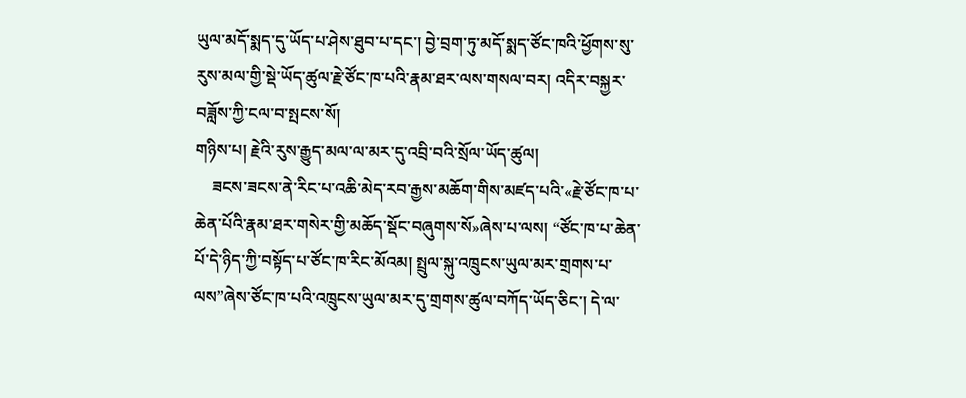ཡུལ་མདོ་སྨད་དུ་ཡོད་པ་ཤེས་ཐུབ་པ་དང་། བྱེ་བྲག་ཏུ་མདོ་སྨད་ཙོང་ཁའི་ཕྱོགས་སུ་རུས་མལ་གྱི་སྡེ་ཡོད་ཚུལ་རྗེ་ཙོང་ཁ་པའི་རྣམ་ཐར་ལས་གསལ་བར། འདིར་བསྐྱར་བཟློས་ཀྱི་ངལ་བ་སྤངས་སོ།
གཉིས་པ། རྗེའི་རུས་རྒྱུད་མལ་ལ་མར་དུ་འབྲི་བའི་སྲོལ་ཡོད་ཚུལ།
    ཟངས་ཟངས་ནེ་རིང་པ་འཆི་མེད་རབ་རྒྱས་མཆོག་གིས་མཛད་པའི་«རྗེ་ཙོང་ཁ་པ་ཆེན་པོའི་རྣམ་ཐར་གསེར་གྱི་མཆོད་སྡོང་བཞུགས་སོ»ཞེས་པ་ལས། “ཙོང་ཁ་པ་ཆེན་པོ་དེ་ཉིད་ཀྱི་བསྟོད་པ་ཙོང་ཁ་རིང་མོའམ། སྤྲུལ་སྐུ་འཁྲུངས་ཡུལ་མར་གྲགས་པ་ལས”ཞེས་ཙོང་ཁ་པའི་འཁྲུངས་ཡུལ་མར་དུ་གྲགས་ཚུལ་བཀོད་ཡོད་ཅིང་། དེ་ལ་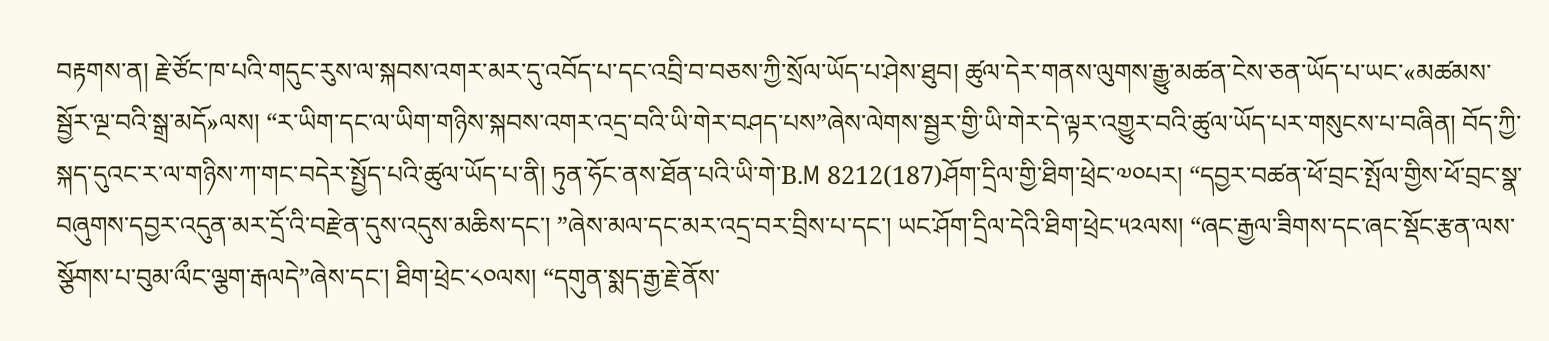བརྟགས་ན། རྗེ་ཙོང་ཁ་པའི་གདུང་རུས་ལ་སྐབས་འགར་མར་དུ་འབོད་པ་དང་འབྲི་བ་བཅས་ཀྱི་སྲོལ་ཡོད་པ་ཤེས་ཐུབ། ཚུལ་དེར་གནས་ལུགས་རྒྱུ་མཚན་ངེས་ཅན་ཡོད་པ་ཡང་«མཚམས་སྦྱོར་ལྔ་བའི་སྒྲ་མདོ»ལས། “ར་ཡིག་དང་ལ་ཡིག་གཉིས་སྐབས་འགར་འདྲ་བའི་ཡི་གེར་བཤད་པས”ཞེས་ལེགས་སྦྱར་གྱི་ཡི་གེར་དེ་ལྟར་འགྱུར་བའི་ཚུལ་ཡོད་པར་གསུངས་པ་བཞིན། བོད་ཀྱི་སྐད་དུའང་ར་ལ་གཉིས་ཀ་གང་བདེར་སྤྱོད་པའི་ཚུལ་ཡོད་པ་ནི། ཏུན་ཧོང་ནས་ཐོན་པའི་ཡི་གེ་B.M 8212(187)ཤོག་དྲིལ་གྱི་ཐིག་ཕྲེང་༧༠པར། “དབྱར་བཚན་ཕོ་བྲང་སྤོལ་གྱིས་ཕོ་བྲང་སྣ་བཞུགས་དབྱར་འདུན་མར་དྲོ་འི་བརྫེན་དུས་འདུས་མཆིས་དང་། ”ཞེས་མལ་དང་མར་འདྲ་བར་བྲིས་པ་དང་། ཡང་ཤོག་དྲིལ་དེའི་ཐིག་ཕྲེང་༥༢ལས། “ཞང་རྒྱལ་ཟིགས་དང་ཞང་སྡོང་རྩན་ལས་སྩོགས་པ་བུམ་ལྀང་ལྕག་རྒལདེ”ཞེས་དང་། ཐིག་ཕྲེང་༨༠ལས། “དགུན་སྨད་རྒྱ་རྗེ་ནོས་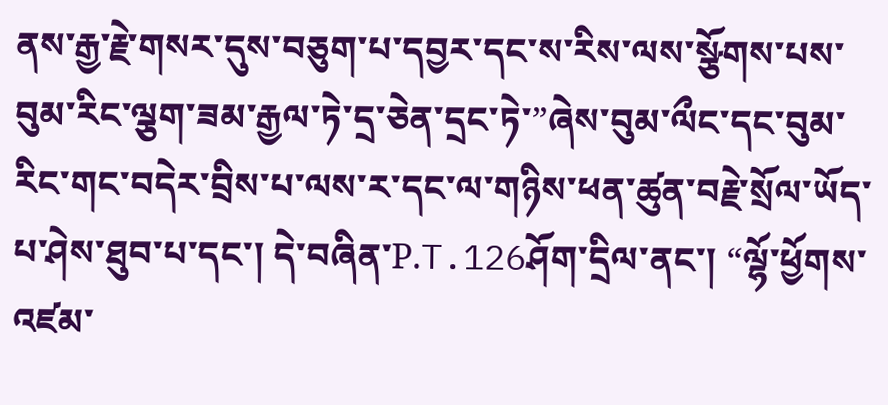ནས་རྒྱ་རྗེ་གསར་དུས་བཅུག་པ་དབྱར་དང་ས་རིས་ལས་སྩོགས་པས་བུམ་རིང་ལྕག་ཟམ་རྒྱལ་ཏེ་དྲ་ཅེན་དྲང་ཏེ་”ཞེས་བུམ་ལྀང་དང་བུམ་རིང་གང་བདེར་བྲིས་པ་ལས་ར་དང་ལ་གཉིས་ཕན་ཚུན་བརྗེ་སྲོལ་ཡོད་པ་ཤེས་ཐུབ་པ་དང་། དེ་བཞིན་P.T.126ཤོག་དྲིལ་ནང་། “ལྷོ་ཕྱོགས་འཛམ་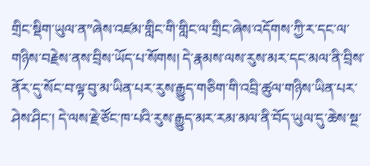གྲིང་སྡིག་ཡུལ་ན”ཞེས་འཛམ་གླིང་གི་གླིང་ལ་གྲིང་ཞེས་འདོགས་ཀྱི་ར་དང་ལ་གཉིས་བརྗེས་ནས་བྲིས་ཡོད་པ་སོགས། དེ་རྣམས་ལས་རུས་མར་དང་མལ་ནི་བྲིས་ནོར་དུ་སོང་བ་ལྟ་བུ་མ་ཡིན་པར་རུས་རྒྱུད་གཅིག་གི་འབྲི་ཚུལ་གཉིས་ཡིན་པར་ཤེས་ཤིང་། དེ་ལས་རྗེ་ཙོང་ཁ་པའི་རུས་རྒྱུད་མར་རམ་མལ་ནི་བོད་ཡུལ་དུ་ཆེས་སྔ་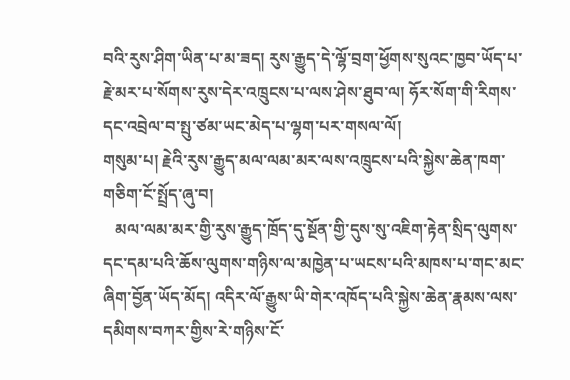བའི་རུས་ཤིག་ཡིན་པ་མ་ཟད། རུས་རྒྱུད་དེ་ལྷོ་བྲག་ཕྱོགས་སུའང་ཁྱབ་ཡོད་པ་རྗེ་མར་པ་སོགས་རུས་དེར་འཁྲུངས་པ་ལས་ཤེས་ཐུབ་ལ། ཧོར་སོག་གི་རིགས་དང་འབྲེལ་བ་སྤུ་ཙམ་ཡང་མེད་པ་ལྷག་པར་གསལ་ལོ།
གསུམ་པ། རྗེའི་རུས་རྒྱུད་མལ་ལམ་མར་ལས་འཁྲུངས་པའི་སྐྱེས་ཆེན་ཁག་གཅིག་ངོ་སྤྲོད་ཞུ་བ།
   མལ་ལམ་མར་གྱི་རུས་རྒྱུད་ཁྲོད་དུ་སྔོན་གྱི་དུས་སུ་འཇིག་རྟེན་སྲིད་ལུགས་དང་དམ་པའི་ཆོས་ལུགས་གཉིས་ལ་མཁྱེན་པ་ཡངས་པའི་མཁས་པ་གང་མང་ཞིག་བྱོན་ཡོད་མོད། འདིར་ལོ་རྒྱུས་ཡི་གེར་འཁོད་པའི་སྐྱེས་ཆེན་རྣམས་ལས་དམིགས་བཀར་གྱིས་རེ་གཉིས་ངོ་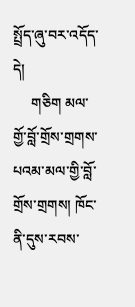སྤྲོད་ཞུ་བར་འདོད་དེ།
     གཅིག མལ་གྱོ་བློ་གྲོས་གྲགས་པའམ་མལ་གྱི་བློ་གྲོས་གྲགས། ཁོང་ནི་དུས་རབས་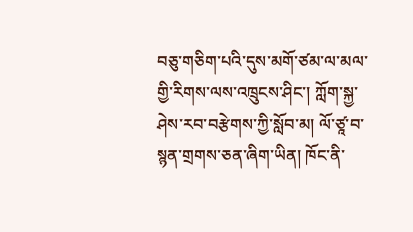བཅུ་གཅིག་པའི་དུས་མགོ་ཙམ་ལ་མལ་གྱི་རིགས་ལས་འཁྲུངས་ཤིང་། ཀློག་སྐྱ་ཤེས་རབ་བརྩེགས་ཀྱི་སློབ་མ། ལོ་ཙཱ་བ་སྙན་གྲགས་ཅན་ཞིག་ཡིན། ཁོང་ནི་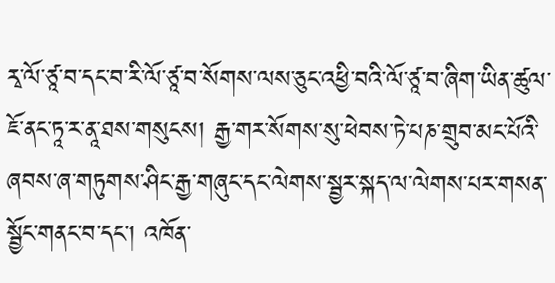རྭ་ལོ་ཙཱ་བ་དང་བ་རི་ལོ་ཙཱ་བ་སོགས་ལས་ཅུང་འཕྱི་བའི་ལོ་ཙཱ་བ་ཞིག་ཡིན་ཚུལ་ཇོ་ནང་ཏཱ་ར་ནཱ་ཐས་གསུངས། རྒྱ་གར་སོགས་སུ་ཕེབས་ཏེ་པཎ་གྲུབ་མང་པོའི་ཞབས་ཞ་གཏུགས་ཤིང་རྒྱ་གཞུང་དང་ལེགས་སྦྱར་སྐད་ལ་ལེགས་པར་གསན་སྦྱོང་གནང་བ་དང་། འཁོན་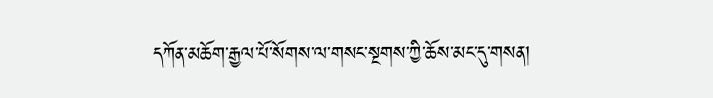དཀོན་མཆོག་རྒྱལ་པོ་སོགས་ལ་གསང་སྔགས་ཀྱི་ཆོས་མང་དུ་གསན།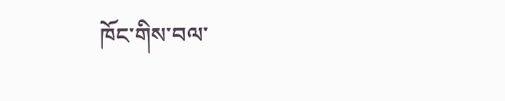ཁོང་གིས་བལ་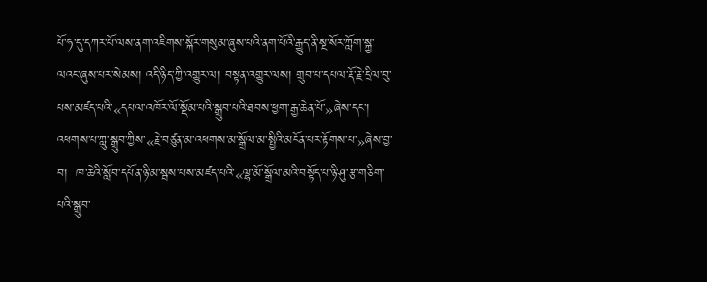པོ་ཧ་དུ་དཀར་པོ་ལས་ནག་འཇིགས་སྐོར་གསུམ་ཞུས་པའི་ནག་པོའི་རྒྱུད་ནི་སྔ་སོར་ཀློག་སྐྱ་ལའང་ཞུས་པར་སེམས། འདི་ཉིད་ཀྱི་འགྱུར་ལ། བསྟན་འགྱུར་ལས། གྲུབ་པ་དཔལ་རྡོ་རྗེ་དྲིལ་བུ་པས་མཛད་པའི་«དཔལ་འཁོར་ལོ་སྡོམ་པའི་སྒྲུབ་པའི་ཐབས་ཕྱག་རྒྱ་ཆེན་པོ་»ཞེས་དང་། འཕགས་པ་ཀླུ་སྒྲུབ་ཀྱིས་«རྗེ་བཙུན་མ་འཕགས་མ་སྒྲོལ་མ་སྤྱིའི་མངོན་པར་རྟོགས་པ་»ཞེས་བྱ་བ།  ཁ་ཆེའི་སློབ་དཔོན་ཉི་མ་སྦས་པས་མཛད་པའི་«ལྷ་མོ་སྒྲོལ་མའི་བསྟོད་པ་ཉི་ཤུ་རྩ་གཅིག་པའི་སྒྲུབ་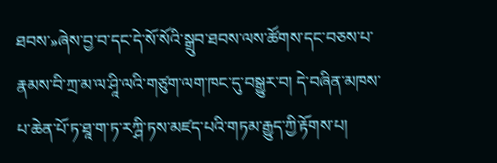ཐབས་»ཞེས་བྱ་བ་དང་དེ་སོ་སོའི་སྒྲུབ་ཐབས་ལས་ཚོགས་དང་བཅས་པ་རྣམས་བི་ཀྲ་མ་ལ་ཤཱི་ལའི་གཙུག་ལག་ཁང་དུ་བསྒྱུར་བ། དེ་བཞིན་མཁས་པ་ཆེན་པོ་ཏ་ཐཱ་ག་ཏ་རཀྴི་ཏས་མཛད་པའི་གཏམ་རྒྱུད་ཀྱི་རྟོགས་པ།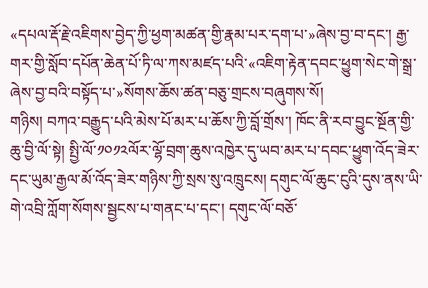«དཔལ་རྡོ་རྗེ་འཇིགས་བྱེད་ཀྱི་ཕྱག་མཚན་གྱི་རྣམ་པར་དག་པ་»ཞེས་བྱ་བ་དང་། རྒྱ་གར་གྱི་སློབ་དཔོན་ཆེན་པོ་ཏི་ལ་ཀས་མཛད་པའི་«འཇིག་རྟེན་དབང་ཕྱུག་སེང་གེ་སྒྲ་ཞེས་བྱ་བའི་བསྟོད་པ་»སོགས་ཆོས་ཚན་བཅུ་གྲངས་བཞུགས་སོ།
གཉིས། བཀའ་བརྒྱུད་པའི་མེས་པོ་མར་པ་ཆོས་ཀྱི་བློ་གྲོས་། ཁོང་ནི་རབ་བྱུང་སྔོན་གྱི་ཆུ་བྱི་ལོ་སྟེ། སྤྱི་ལོ་༡༠༡༢ལོར་ལྷོ་བྲག་ཆུས་འཁྱེར་དུ་ཡབ་མར་པ་དབང་ཕྱུག་འོད་ཟེར་དང་ཡུམ་རྒྱལ་མོ་འོད་ཟེར་གཉིས་ཀྱི་སྲས་སུ་འཁྲུངས། དགུང་ལོ་ཆུང་ངུའི་དུས་ནས་ཡི་གེ་འབྲི་ཀློག་སོགས་སྦྱངས་པ་གནང་པ་དང་། དགུང་ལོ་བཅོ་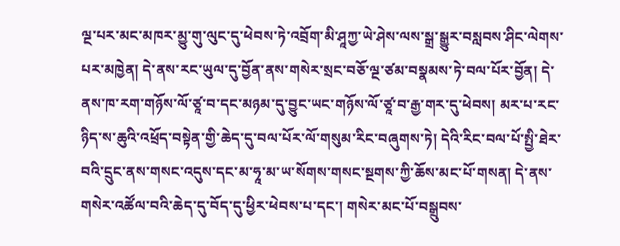ལྔ་པར་མང་མཁར་མྱུ་གུ་ལུང་དུ་ཕེབས་ཏེ་འབྲོག་མི་ཤཱཀྱ་ཡེ་ཤེས་ལས་སྒྲ་སྒྱུར་བསླབས་ཤིང་ལེགས་པར་མཁྱེན། དེ་ནས་རང་ཡུལ་དུ་བྱོན་ནས་གསེར་སྲང་བཅོ་ལྔ་ཙམ་བསྣམས་ཏེ་བལ་པོར་བྱོན། དེ་ནས་ཁ་རག་གཉོས་ལོ་ཙཱ་བ་དང་མཉམ་དུ་བྱུང་ཡང་གཉོས་ལོ་ཙཱ་བ་རྒྱ་གར་དུ་ཕེབས། མར་པ་རང་ཉིད་ས་ཆུའི་འཕྲོད་བསྟེན་གྱི་ཆེད་དུ་བལ་པོར་ལོ་གསུམ་རིང་བཞུགས་ཏེ། དེའི་རིང་བལ་པོ་སྤྱི་ཐེར་བའི་དྲུང་ནས་གསང་འདུས་དང་མ་ཧཱ་མ་ཡ་སོགས་གསང་སྔགས་ཀྱི་ཆོས་མང་པོ་གསན། དེ་ནས་གསེར་འཚོལ་བའི་ཆེད་དུ་བོད་དུ་ཕྱིར་ཕེབས་པ་དང་། གསེར་མང་པོ་བསྒྲུབས་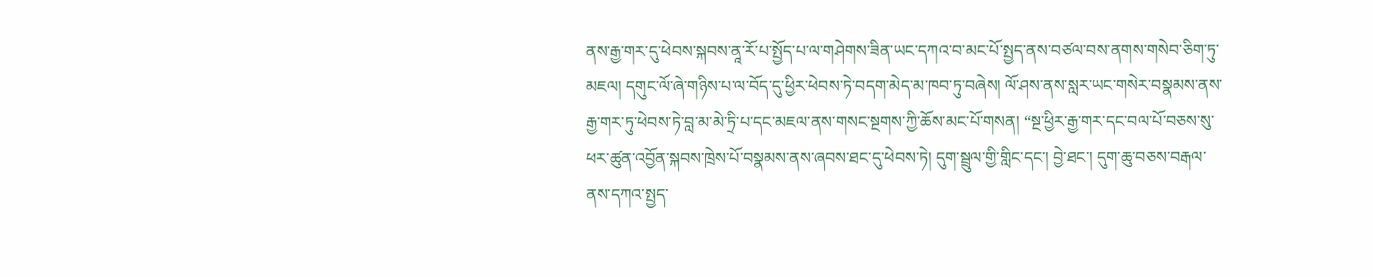ནས་རྒྱ་གར་དུ་ཕེབས་སྐབས་ནཱ་རོ་པ་སྤྱོད་པ་ལ་གཤེགས་ཟིན་ཡང་དཀའ་བ་མང་པོ་སྤྱད་ནས་བཙལ་བས་ནགས་གསེབ་ཅིག་ཏུ་མཇལ། དགུང་ལོ་ཞེ་གཉིས་པ་ལ་བོད་དུ་ཕྱིར་ཕེབས་ཏེ་བདག་མེད་མ་ཁབ་ཏུ་བཞེས། ལོ་ཤས་ནས་སླར་ཡང་གསེར་བསྣམས་ནས་རྒྱ་གར་ཏུ་ཕེབས་ཏེ་བླ་མ་མེ་ཏྲི་པ་དང་མཇལ་ནས་གསང་སྔགས་ཀྱི་ཆོས་མང་པོ་གསན། “སྔ་ཕྱིར་རྒྱ་གར་དང་བལ་པོ་བཅས་སུ་ཕར་ཚུན་འབྱོན་སྐབས་ཁྲེས་པོ་བསྣམས་ནས་ཞབས་ཐང་དུ་ཕེབས་ཏེ། དུག་སྦྲུལ་གྱི་གླིང་དང་། བྱེ་ཐང་། དུག་ཆུ་བཅས་བརྒལ་ནས་དཀའ་སྤྱད་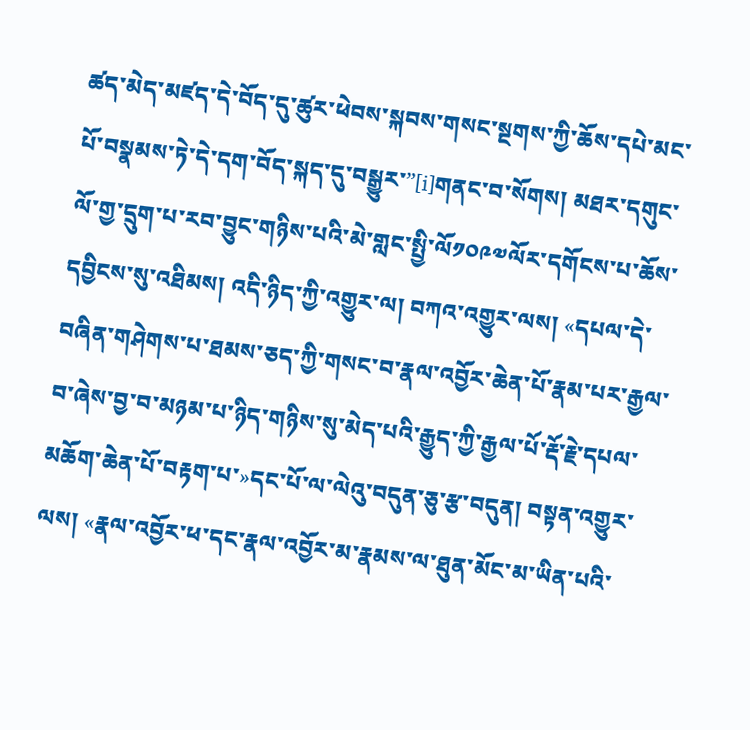ཚད་མེད་མཛད་དེ་བོད་དུ་ཚུར་ཕེབས་སྐབས་གསང་སྔགས་ཀྱི་ཆོས་དཔེ་མང་པོ་བསྣམས་ཏེ་དེ་དག་བོད་སྐད་དུ་བསྒྱུར་”[i]གནང་བ་སོགས། མཐར་དགུང་ལོ་གྱ་དྲུག་པ་རབ་བྱུང་གཉིས་པའི་མེ་གླང་སྤྱི་ལོ༡༠༩༧ལོར་དགོངས་པ་ཆོས་དབྱིངས་སུ་འཐིམས། འདི་ཉིད་ཀྱི་འགྱུར་ལ། བཀའ་འགྱུར་ལས། «དཔལ་དེ་བཞིན་གཤེགས་པ་ཐམས་ཅད་ཀྱི་གསང་བ་རྣལ་འབྱོར་ཆེན་པོ་རྣམ་པར་རྒྱལ་བ་ཞེས་བྱ་བ་མཉམ་པ་ཉིད་གཉིས་སུ་མེད་པའི་རྒྱུད་ཀྱི་རྒྱལ་པོ་རྡོ་རྗེ་དཔལ་མཆོག་ཆེན་པོ་བརྟག་པ་»དང་པོ་ལ་ལེའུ་བདུན་ཅུ་རྩ་བདུན། བསྟན་འགྱུར་ལས། «རྣལ་འབྱོར་ཕ་དང་རྣལ་འབྱོར་མ་རྣམས་ལ་ཐུན་མོང་མ་ཡིན་པའི་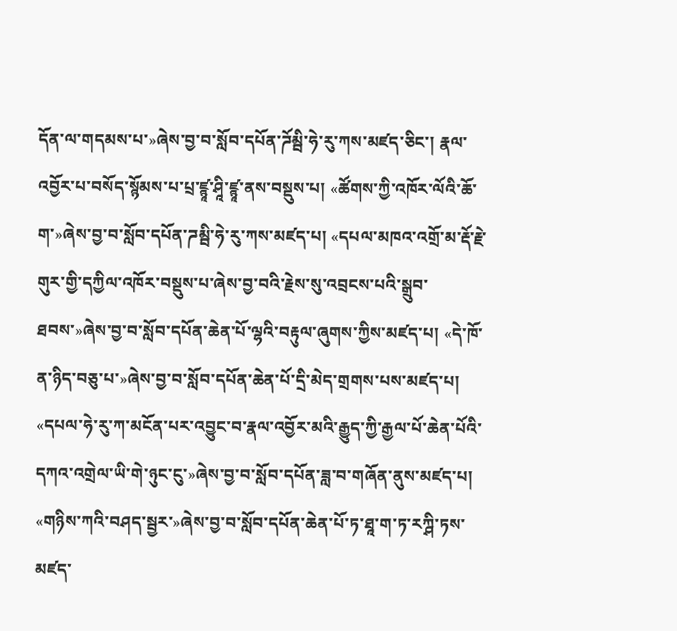དོན་ལ་གདམས་པ་»ཞེས་བྱ་བ་སློབ་དཔོན་ཌོམྦི་ཧེ་རུ་ཀས་མཛད་ཅིང་། རྣལ་འབྱོར་པ་བསོད་སྙོམས་པ་པྲ་ཛྙཱ་ཤཱི་ཛྙཱ་ནས་བསྡུས་པ། «ཚོགས་ཀྱི་འཁོར་ལོའི་ཆོ་ག་»ཞེས་བྱ་བ་སློབ་དཔོན་ཌམྦི་ཧེ་རུ་ཀས་མཛད་པ། «དཔལ་མཁའ་འགྲོ་མ་རྡོ་རྗེ་གུར་གྱི་དཀྱིལ་འཁོར་བསྡུས་པ་ཞེས་བྱ་བའི་རྗེས་སུ་འབྲངས་པའི་སྒྲུབ་ཐབས་»ཞེས་བྱ་བ་སློབ་དཔོན་ཆེན་པོ་ལྷའི་བརྟུལ་ཞུགས་ཀྱིས་མཛད་པ། «དེ་ཁོ་ན་ཉིད་བཅུ་པ་»ཞེས་བྱ་བ་སློབ་དཔོན་ཆེན་པོ་དྲི་མེད་གྲགས་པས་མཛད་པ།  «དཔལ་ཧེ་རུ་ཀ་མངོན་པར་འབྱུང་བ་རྣལ་འབྱོར་མའི་རྒྱུད་ཀྱི་རྒྱལ་པོ་ཆེན་པོའི་དཀའ་འགྲེལ་ཡི་གེ་ཉུང་ངུ་»ཞེས་བྱ་བ་སློབ་དཔོན་ཟླ་བ་གཞོན་ནུས་མཛད་པ། «གཉིས་ཀའི་བཤད་སྦྱར་»ཞེས་བྱ་བ་སློབ་དཔོན་ཆེན་པོ་ཏ་ཐཱ་ག་ཏ་རཀྴི་ཏས་མཛད་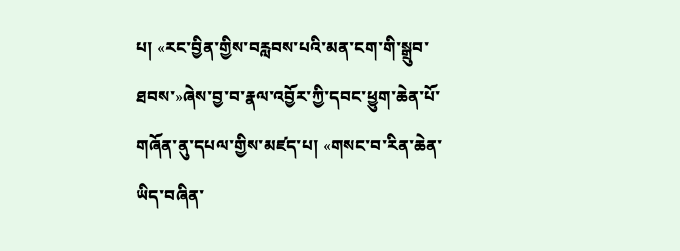པ། «རང་བྱིན་གྱིས་བརླབས་པའི་མན་ངག་གི་སྒྲུབ་ཐབས་»ཞེས་བྱ་བ་རྣལ་འབྱོར་ཀྱི་དབང་ཕྱུག་ཆེན་པོ་གཞོན་ནུ་དཔལ་གྱིས་མཛད་པ། «གསང་བ་རིན་ཆེན་ཡིད་བཞིན་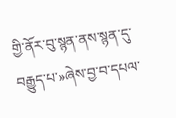གྱི་ནོར་བུ་སྙན་ནས་སྙན་དུ་བརྒྱུད་པ་»ཞེས་བྱ་བ་དཔལ་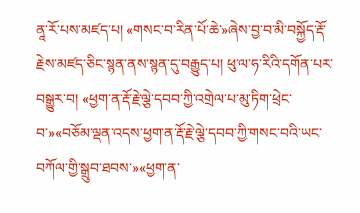ནཱ་རོ་པས་མཛད་པ། «གསང་བ་རིན་པོ་ཆེ་»ཞེས་བྱ་བ་མི་བསྐྱོད་རྡོ་རྗེས་མཛད་ཅིང་སྙན་ནས་སྙན་དུ་བརྒྱུད་པ། ཕུ་ལ་ཧ་རིའི་དགོན་པར་བསྒྱུར་བ། «ཕྱག་ན་རྡོ་རྗེ་ལྕེ་དབབ་ཀྱི་འགྲེལ་པ་མུ་ཏིག་ཕྲེང་བ་»«བཅོམ་ལྡན་འདས་ཕྱག་ན་རྡོ་རྗེ་ལྕེ་དབབ་ཀྱི་གསང་བའི་ཡང་བཀོལ་གྱི་སྒྲུབ་ཐབས་»«ཕྱག་ན་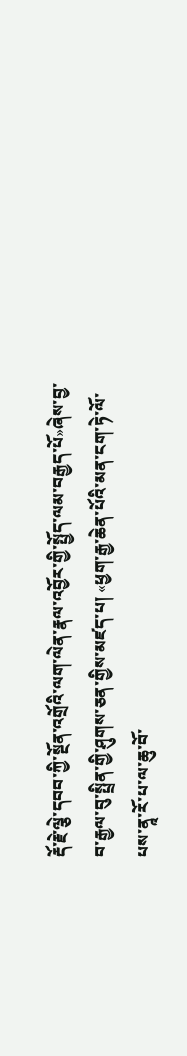རྡོ་རྗེ་ལྕེ་དབབ་ཀྱི་སྔོན་འགྲོའི་ལག་ལེན་རྣལ་འབྱོར་གྱི་སྤྱོད་ལམ་བརྒྱད་པོ»ཞེས་བྱ་བ་རྒྱལ་བུ་སྤྲིན་གྱི་ཤུགས་ཅན་གྱིས་མཛད་པ། «ཕྱག་རྒྱ་ཆེན་པོའི་མན་ངག་ཏེ་ལོ་པས་ནཱ་རོ་པ་ལ་ཆུ་བོ་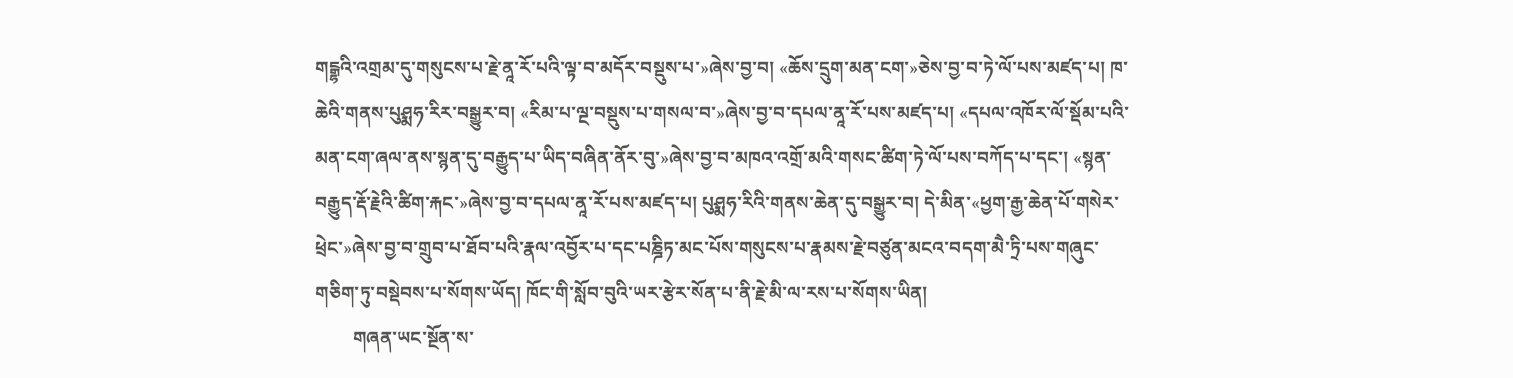གངྒྷའི་འགྲམ་དུ་གསུངས་པ་རྗེ་ནཱ་རོ་པའི་ལྟ་བ་མདོར་བསྡུས་པ་»ཞེས་བྱ་བ། «ཆོས་དྲུག་མན་ངག་»ཅེས་བྱ་བ་ཏེ་ལོ་པས་མཛད་པ། ཁ་ཆེའི་གནས་པུཤྨཧ་རིར་བསྒྱུར་བ། «རིམ་པ་ལྔ་བསྡུས་པ་གསལ་བ་»ཞེས་བྱ་བ་དཔལ་ནཱ་རོ་པས་མཛད་པ། «དཔལ་འཁོར་ལོ་སྡོམ་པའི་མན་ངག་ཞལ་ནས་སྙན་དུ་བརྒྱུད་པ་ཡིད་བཞིན་ནོར་བུ་»ཞེས་བྱ་བ་མཁའ་འགྲོ་མའི་གསང་ཚིག་ཏེ་ལོ་པས་བཀོད་པ་དང་། «སྙན་བརྒྱུད་རྡོ་རྗེའི་ཚིག་རྐང་»ཞེས་བྱ་བ་དཔལ་ནཱ་རོ་པས་མཛད་པ། པུཤྨཧ་རིའི་གནས་ཆེན་དུ་བསྒྱུར་བ། དེ་མིན་«ཕྱག་རྒྱ་ཆེན་པོ་གསེར་ཕྲེང་»ཞེས་བྱ་བ་གྲུབ་པ་ཐོབ་པའི་རྣལ་འབྱོར་པ་དང་པཎྜིཏ་མང་པོས་གསུངས་པ་རྣམས་རྗེ་བཙུན་མངའ་བདག་མཻ་ཏྲི་པས་གཞུང་གཅིག་ཏུ་བསྡེབས་པ་སོགས་ཡོད། ཁོང་གི་སློབ་བུའི་ཡར་རྩེར་སོན་པ་ནི་རྗེ་མི་ལ་རས་པ་སོགས་ཡིན།
        གཞན་ཡང་སྔོན་ས་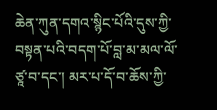ཆེན་ཀུན་དགའ་སྙིང་པོའི་དུས་ཀྱི་བསྟན་པའི་བདག་པོ་བླ་མ་མལ་ལོ་ཙཱ་བ་དང་། མར་པ་དོ་བ་ཆོས་ཀྱི་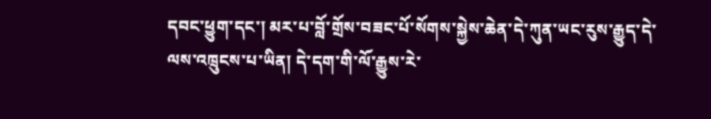དབང་ཕྱུག་དང་། མར་པ་བློ་གྲོས་བཟང་པོ་སོགས་སྐྱེས་ཆེན་དེ་ཀུན་ཡང་རུས་རྒྱུད་དེ་ལས་འཁྲུངས་པ་ཡིན། དེ་དག་གི་ལོ་རྒྱུས་རེ་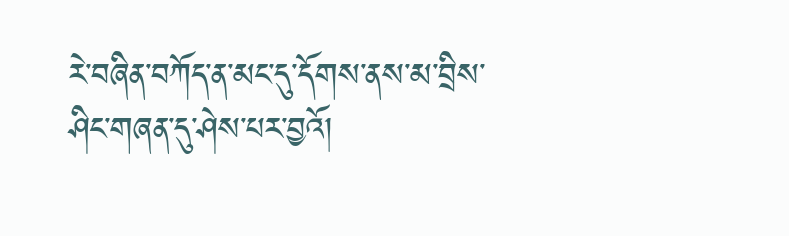རེ་བཞིན་བཀོད་ན་མང་དུ་དོགས་ནས་མ་བྲིས་ཤིང་གཞན་དུ་ཤེས་པར་བྱའོ།